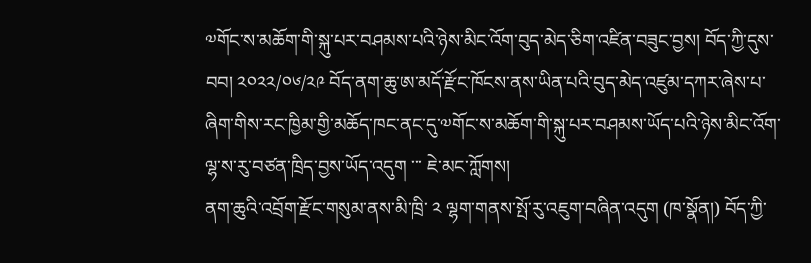༧གོང་ས་མཆོག་གི་སྐུ་པར་བཤམས་པའི་ཉེས་མིང་འོག་བུད་མེད་ཅིག་འཛིན་བཟུང་བྱས། བོད་ཀྱི་དུས་བབ། ༢༠༢༢/༠༦/༢༩ བོད་ནག་ཆུ་ཨ་མདོ་རྫོང་ཁོངས་ནས་ཡིན་པའི་བུད་མེད་འཛུམ་དཀར་ཞེས་པ་ཞིག་གིས་རང་ཁྱིམ་གྱི་མཆོད་ཁང་ནང་དུ་༧གོང་ས་མཆོག་གི་སྐུ་པར་བཤམས་ཡོད་པའི་ཉེས་མིང་འོག་ལྷ་ས་རུ་བཙན་ཁྲིད་བྱས་ཡོད་འདུག ་་་ ཇེ་མང་ཀློགས།
ནག་ཆུའི་འབྲོག་རྫོང་གསུམ་ནས་མི་ཁྲི་ ༢ ལྷག་གནས་སྤོ་རུ་འཇུག་བཞིན་འདུག (ཁ་སྣོན།) བོད་ཀྱི་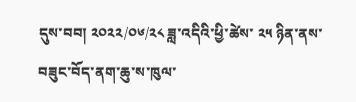དུས་བབ། ༢༠༢༢/༠༦/༢༨ ཟླ་འདིའི་ཕྱི་ཚེས་ ༢༥ ཉིན་ནས་བཟུང་བོད་ནག་ཆུ་ས་ཁུལ་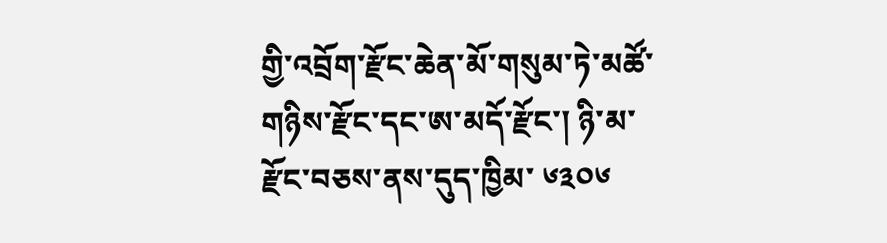གྱི་འབྲོག་རྫོང་ཆེན་མོ་གསུམ་ཏེ་མཚོ་གཉིས་རྫོང་དང་ཨ་མདོ་རྫོང་། ཉི་མ་རྫོང་བཅས་ནས་དུད་ཁྱིམ་ ༦༣༠༦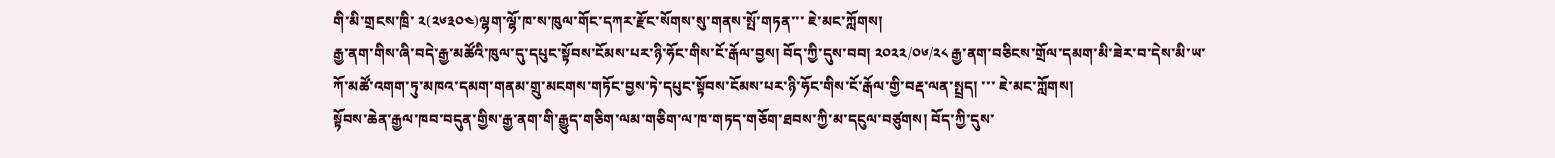གི་མི་གྲངས་ཁྲི་ ༢(༢༦༣༠༤)ལྷག་ལྷོ་ཁ་ས་ཁུལ་གོང་དཀར་རྫོང་སོགས་སུ་གནས་སྤོ་གཏན་་་ ཇེ་མང་ཀློགས།
རྒྱ་ནག་གིས་ཞི་བདེ་རྒྱ་མཚོའི་ཁུལ་དུ་དཔུང་སྟོབས་ངོམས་པར་ཉི་ཧོང་གིས་ངོ་རྒོལ་བྱས། བོད་ཀྱི་དུས་བབ། ༢༠༢༢/༠༦/༢༨ རྒྱ་ནག་བཅིངས་གྲོལ་དམག་མི་ཟེར་བ་དེས་མི་ཡ་ཀོ་མཚོ་འགག་ཏུ་མཁའ་དམག་གནམ་གྲུ་མངགས་གཏོང་བྱས་ཏེ་དཔུང་སྟོབས་ངོམས་པར་ཉི་ཧོང་གིས་ངོ་རྒོལ་གྱི་བརྡ་ལན་སྤྲད། ་་་ ཇེ་མང་ཀློགས།
སྟོབས་ཆེན་རྒྱལ་ཁབ་བདུན་གྱིས་རྒྱ་ནག་གི་རྒྱུད་གཅིག་ལམ་གཅིག་ལ་ཁ་གཏད་གཅོག་ཐབས་ཀྱི་མ་དངུལ་བཙུགས། བོད་ཀྱི་དུས་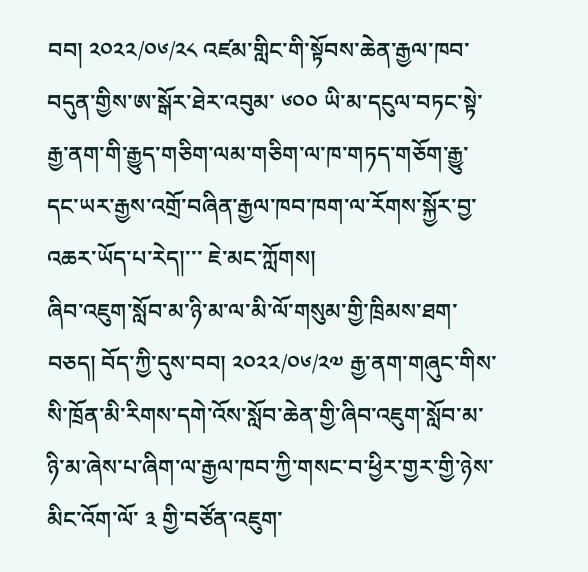བབ། ༢༠༢༢/༠༦/༢༨ འཛམ་གླིང་གི་སྟོབས་ཆེན་རྒྱལ་ཁབ་བདུན་གྱིས་ཨ་སྒོར་ཐེར་འབུམ་ ༦༠༠ ཡི་མ་དངུལ་བཏང་སྟེ་རྒྱ་ནག་གི་རྒྱུད་གཅིག་ལམ་གཅིག་ལ་ཁ་གཏད་གཅོག་རྒྱུ་དང་ཡར་རྒྱས་འགྲོ་བཞིན་རྒྱལ་ཁབ་ཁག་ལ་རོགས་སྐྱོར་བྱ་འཆར་ཡོད་པ་རེད།་་་ ཇེ་མང་ཀློགས།
ཞིབ་འཇུག་སློབ་མ་ཉི་མ་ལ་མི་ལོ་གསུམ་གྱི་ཁྲིམས་ཐག་བཅད། བོད་ཀྱི་དུས་བབ། ༢༠༢༢/༠༦/༢༧ རྒྱ་ནག་གཞུང་གིས་སི་ཁྲོན་མི་རིགས་དགེ་འོས་སློབ་ཆེན་གྱི་ཞིབ་འཇུག་སློབ་མ་ཉི་མ་ཞེས་པ་ཞིག་ལ་རྒྱལ་ཁབ་ཀྱི་གསང་བ་ཕྱིར་གྱར་གྱི་ཉེས་མིང་འོག་ལོ་ ༣ གྱི་བཙོན་འཇུག་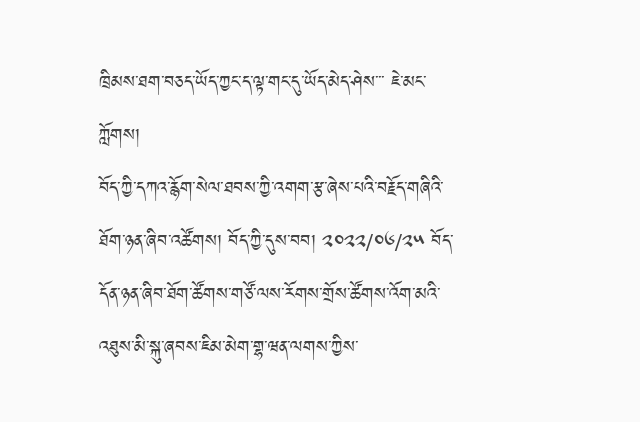ཁྲིམས་ཐག་བཅད་ཡོད་ཀྱང་ད་ལྟ་གང་དུ་ཡོད་མེད་ཤེས་་་ ཇེ་མང་ཀློགས།
བོད་ཀྱི་དཀའ་རྙོག་སེལ་ཐབས་ཀྱི་འགག་རྩ་ཞེས་པའི་བརྗོད་གཞིའི་ཐོག་ཉན་ཞིབ་འཚོགས། བོད་ཀྱི་དུས་བབ། ༢༠༢༢/༠༦/༢༥ བོད་དོན་ཉན་ཞིབ་ཐོག་ཚོགས་གཙོ་ལས་རོགས་གྲོས་ཚོགས་འོག་མའི་འཐུས་མི་སྐུ་ཞབས་ཇིམ་མེག་གྷ་ཝན་ལགས་ཀྱིས་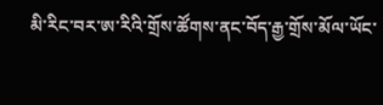མི་རིང་བར་ཨ་རིའི་གྲོས་ཚོགས་ནང་བོད་རྒྱ་གྲོས་མོལ་ཡོང་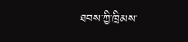ཐབས་ཀྱི་ཁྲིམས་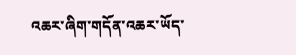འཆར་ཞིག་གདོན་འཆར་ཡོད་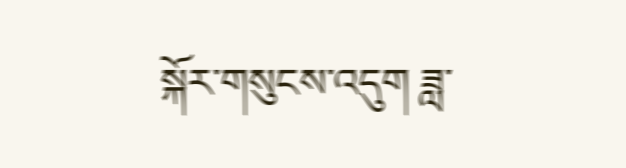སྐོར་གསུངས་འདུག ཟླ་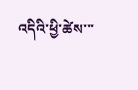འདིའི་ཕྱི་ཚེས་་་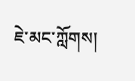ཇེ་མང་ཀློགས།